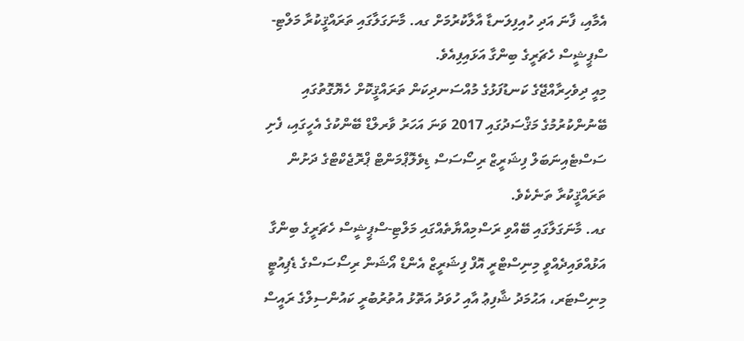އެމާއި، ފާނަ އަދި ހުއިފިލަނޑާ އާލާކުރުމަށް ގއ. މާނަގަލާގައި ތަރައްޤީކުރާ މަލްޓި-ސްޕީޝީސް ހެޗަރީގެ ބިންގާ އަޅައިފިއެވެ.
މިއީ ދިވެހިރާއްޖޭގެ ކަނޑުފަޅުގެ މުއްސަނދިކަން ތަރައްޤީކޮށް ހެޔޮގޮތުގައި ބޭނުންކުރުމުގެ މަޤްސަދުގައި 2017 ވަނަ އަހަރު ވާރލްޑް ބޭންކުގެ އެހީގައި، ފެށި ސަސްޓެއިނަބަލް ފިޝަރީޒް ރިސޯސަސް ޑިވެލޮޕްމަންޓް ޕްރޮޖެކްޓްގެ ދަށުން ތަރައްޤީކުރާ ތަނެކެވެ.
ގއ. މާނަގަލާގައި ބޭއްވި ރަސްމިއްޔާތެއްގައި މަލްޓި-ސްޕީޝީސް ހެޗަރީގެ ބިންގާ އަޅުއްވައިދެއްވީ މިނިސްޓްރީ އޮފް ފިޝަރީޒް އެންޑް އޯޝަން ރިސޯސަސްގެ ޑެޕިއުޓީ މިނިސްޓަރ، އަޙުމަދު ޝާފިޢު އާއި ހުވަދު އަތޮޅު އުތުރުބުރީ ކައުންސިލްގެ ރައީސް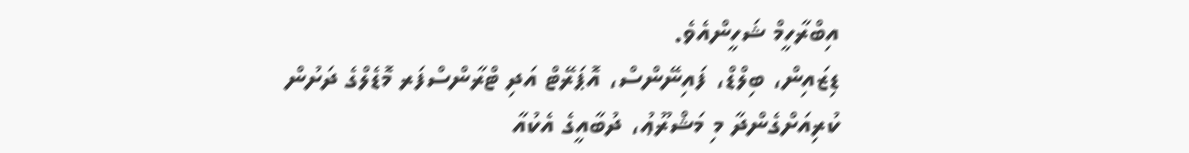އިބްރާހީމް ޝަހީންއެވެ.
ޑިޒައިން، ބިލްޑް، ފައިނޭންސް، އޮޕަރޭޓް އަދި ޓްރާންސްފަރ މޮޑެލްގެ ދަށުން ކުރިއަށްގެންދާ މި މަޝްރޫޢު، ދުބާއީގެ އެކުއާ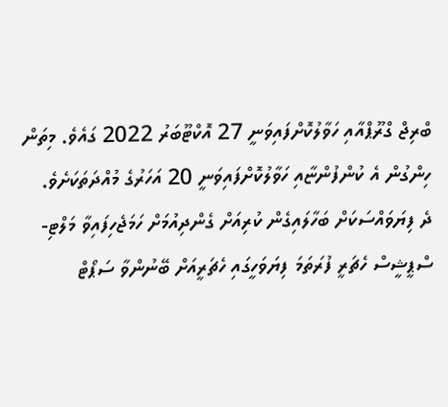ބްރިޖް ގްރޫޕްއާއި ހަވާލުކޮށްފައިވަނީ 27 އޮކްޓޫބަރު 2022 ގައެވެ. މިތަން ހިންގުން އެ ކުންފުންޏާއި ހަވާލުކޮށްފައިވަނީ 20 އަހަރުގެ މުއްދަތަކަށެވެ.
ދެ ފިޔަވައްސަކަށް ބަހާލައިގެން ކުރިއަށް ގެންދިއުމަށް ހަމަޖެހިފައިވާ މަލްޓި-ސްޕީޝީސް ހެޗަރީ ފުރަތަމަ ފިޔަވަހީގައި ހެޗަރީއަށް ބޭނުންވާ ސަޕޯޓް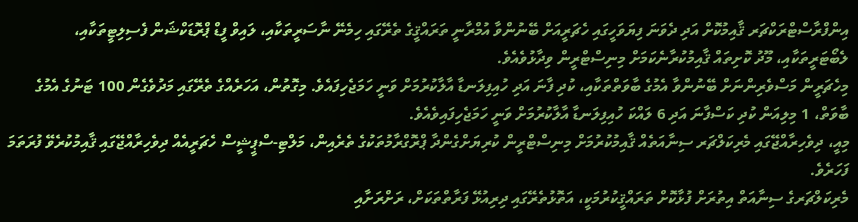އިންފްރާސްޓްރަކްޗަރ ޤާއިމުކޮށް އަދި ދެވަނަ ފިޔަވަހީގައި ހެޗަރީއަށް ބޭނުންވާ އުމްރާނީ ތަރައްޤީގެ ތެރޭގައި ހިމެނޭ ނާސަރީތަކާއި، ލައިވް ފީޑް ޕްރޮޑަކްޝަން ފެސިލިޓީތަކާއި، ލެބޯޓަރީތަކާއި، މޫދު ކޮށިތައް ޤާއިމުކުރާނެކަމަށް މިނިސްޓްރީން ވިދާޅުވެއެވެ.
މިހެޗަރީން މަސްވެރިންނަށް ބޭނުންވާ އެމުގެ ބާވަތްތަކާއި، ކުދި ފާނަ އަދި ހުއިފިލަނޑާ އާލާކުރުމަށް ވަނީ ހަމަޖެހިފައެވެ. މިގޮތުން، އަހަރެއްގެ ތެރޭގައި މަދުވެގެން 100 ޓަނުގެ އެމުގެ ބާވަތް، 1 މިލިއަން ކުދި ކަސްފާނަ އަދި 6 ލައްކަ ހުއިފިލަނޑާ އާލާކުރުމަށް ވަނީ ހަމަޖެހިފައިވެއެވެ.
މިއީ، ދިވެހިރާއްޖޭގައި މެރިކަލްޗަރ ސިނާއަތެއް ޤާއިމުކުރުމަށް މިނިސްޓްރީން ކުރިޔަށްގެންދާ ޕްރޮގްރާމުތަކުގެ ތެރެއިން، މަލްޓި-ސްޕީޝީސް ހެޗަރީއެއް ދިވެހިރާއްޖޭގައި ޤާއިމުކުރެވޭ ފުރަތަމަ ފަހަރެވެ.
މެރިކަލްޗަރގެ ސިނާއަތް އިތުރަށް ފުޅާކޮށް ތަރައްޤީކުރުމަކީ، އަތޮޅުތެރޭގައި ދިރިއުޅޭ ފަރާތްތަކަށް، ރަށްރަށާއި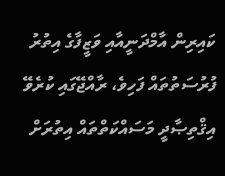ކައިރިން އާމްދަނީއާއި ވަޒީފާގެ އިތުރު ފުރުސަތުތައް ފަހިވެ، ރާއްޖޭގައި ކުރެވޭ އިޤްތިޞާދީ މަސައްކަތްތައް އިތުރަށް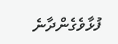ފުޅާވެގެންދާނެ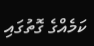ކަމެއްގެ ގޮތުގައި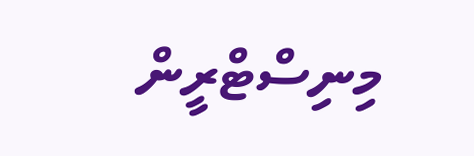މިނިސްޓްރީން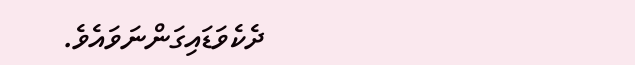ދެކެވަޑައިގަންނަވައެވެ.